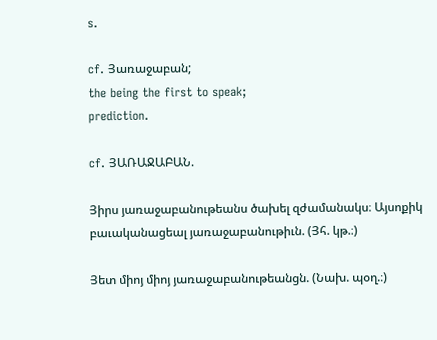s.

cf. Յառաջաբան;
the being the first to speak;
prediction.

cf. ՅԱՌԱՋԱԲԱՆ.

Յիրս յառաջաբանութեանս ծախել զժամանակս։ Այսոքիկ բաւականացեալ յառաջաբանութիւն. (Յհ. կթ.։)

Յետ միոյ միոյ յառաջաբանութեանցն. (Նախ. պօղ.։)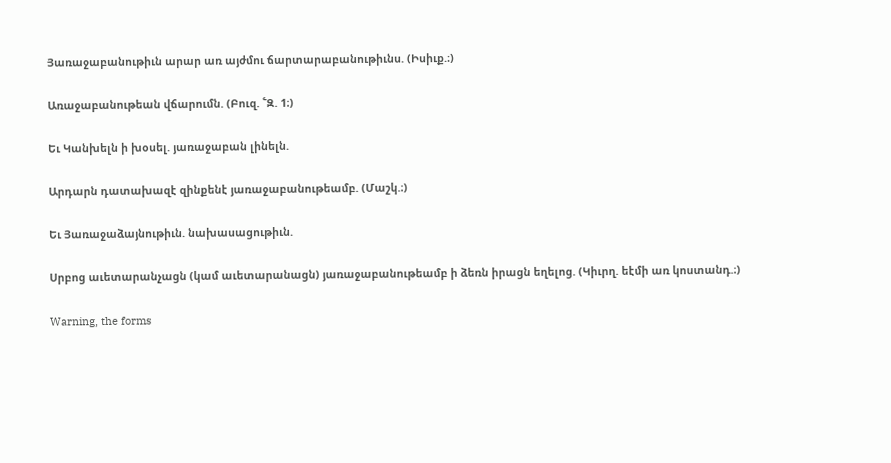Յառաջաբանութիւն արար առ այժմու ճարտարաբանութիւնս. (Իսիւք.։)

Առաջաբանութեան վճարումն. (Բուզ. ՟Զ. 1։)

Եւ Կանխելն ի խօսել. յառաջաբան լինելն.

Արդարն դատախազէ զինքենէ յառաջաբանութեամբ. (Մաշկ.։)

Եւ Յառաջաձայնութիւն. նախասացութիւն.

Սրբոց աւետարանչացն (կամ աւետարանացն) յառաջաբանութեամբ ի ձեռն իրացն եղելոց. (Կիւրղ. եէմի առ կոստանդ.։)

Warning, the forms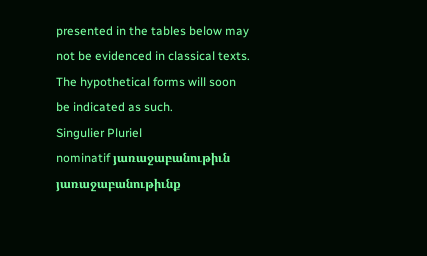presented in the tables below may not be evidenced in classical texts. The hypothetical forms will soon be indicated as such.
Singulier Pluriel
nominatif յառաջաբանութիւն յառաջաբանութիւնք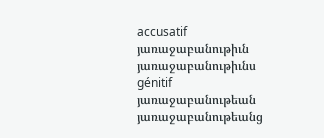accusatif յառաջաբանութիւն յառաջաբանութիւնս
génitif յառաջաբանութեան յառաջաբանութեանց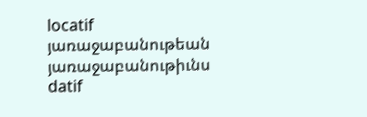locatif յառաջաբանութեան յառաջաբանութիւնս
datif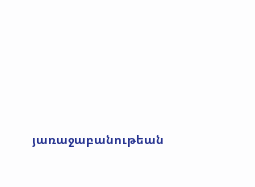յառաջաբանութեան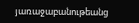յառաջաբանութեանց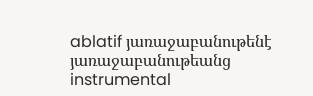ablatif յառաջաբանութենէ յառաջաբանութեանց
instrumental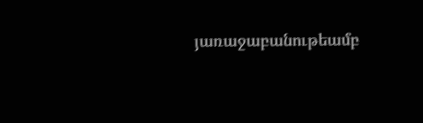յառաջաբանութեամբ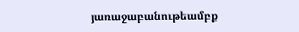յառաջաբանութեամբք